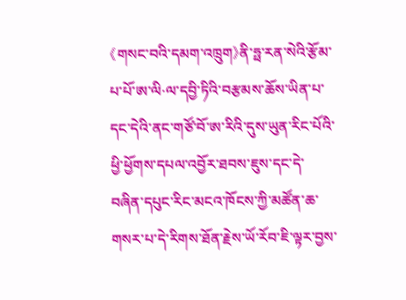《གསང་བའི་དམག་འཁྲུག》ནི་ཧྥ་རན་སེའི་རྩོམ་པ་པོ་ཨ་ལི·ལ་དབྱི་ཏིའི་བརྩམས་ཆོས་ཡིན་པ་དང་དེའི་ནང་གཙོ་བོ་ཨ་རིའི་དུས་ཡུན་རིང་པོའི་ཕྱི་ཕྱོགས་དཔལ་འབྱོར་ཐབས་ཇུས་དང་དེ་བཞིན་དཔུང་རིང་མངའ་ཁོངས་ཀྱི་མཚོན་ཆ་གསར་པ་དེ་རིགས་ཐོན་རྗེས་ཡོ་རོབ་ཇི་ལྟར་བྱས་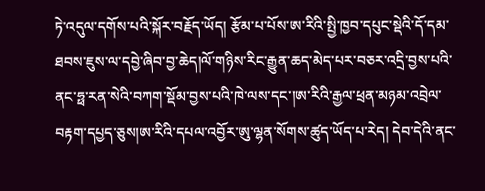ཏེ་འདུལ་དགོས་པའི་སྐོར་བརྗོད་ཡོད། རྩོམ་པ་པོས་ཨ་རིའི་སྤྱི་ཁྱབ་དཔུང་སྡེའི་དོ་དམ་ཐབས་ཇུས་ལ་དབྱེ་ཞིབ་བྱ་ཆེད།ལོ་གཉིས་རིང་རྒྱུན་ཆད་མེད་པར་བཅར་འདྲི་བྱས་པའི་ནང་ཧྥ་རན་སེའི་བཀག་སྡོམ་བྱས་པའི་ཁེ་ལས་དང་།ཨ་རིའི་རྒྱལ་ཕྲན་མཉམ་འབྲེལ་བརྟག་དཔྱད་ཅུས།ཨ་རིའི་དཔལ་འབྱོར་ཨུ་ལྷན་སོགས་ཚུད་ཡོད་པ་རེད། དེབ་དེའི་ནང་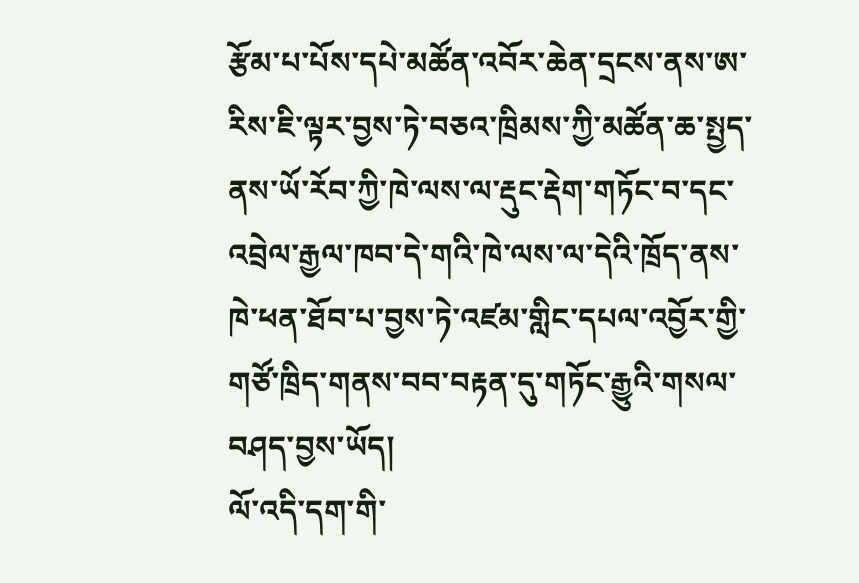རྩོམ་པ་པོས་དཔེ་མཚོན་འབོར་ཆེན་དྲངས་ནས་ཨ་རིས་ཇི་ལྟར་བྱས་ཏེ་བཅའ་ཁྲིམས་ཀྱི་མཚོན་ཆ་སྤྱད་ནས་ཡོ་རོབ་ཀྱི་ཁེ་ལས་ལ་རྡུང་རྡེག་གཏོང་བ་དང་འབྲེལ་རྒྱལ་ཁབ་དེ་གའི་ཁེ་ལས་ལ་དེའི་ཁྲོད་ནས་ཁེ་ཕན་ཐོབ་པ་བྱས་ཏེ་འཛམ་གླིང་དཔལ་འབྱོར་གྱི་གཙོ་ཁྲིད་གནས་བབ་བརྟན་དུ་གཏོང་རྒྱུའི་གསལ་བཤད་བྱས་ཡོད།
ལོ་འདི་དག་གི་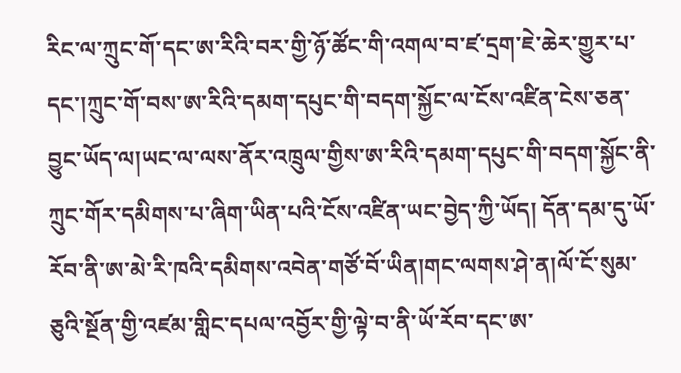རིང་ལ་ཀྲུང་གོ་དང་ཨ་རིའི་བར་གྱི་ཉོ་ཚོང་གི་འགལ་བ་ཛ་དྲག་ཇེ་ཆེར་གྱུར་པ་དང་།ཀྲུང་གོ་བས་ཨ་རིའི་དམག་དཔུང་གི་བདག་སྐྱོང་ལ་ངོས་འཛིན་ངེས་ཅན་བྱུང་ཡོད་ལ།ཡང་ལ་ལས་ནོར་འཁྲུལ་གྱིས་ཨ་རིའི་དམག་དཔུང་གི་བདག་སྐྱོང་ནི་ཀྲུང་གོར་དམིགས་པ་ཞིག་ཡིན་པའི་ངོས་འཛིན་ཡང་བྱེད་ཀྱི་ཡོད། དོན་དམ་དུ་ཡོ་རོབ་ནི་ཨ་མེ་རི་ཁའི་དམིགས་འབེན་གཙོ་བོ་ཡིན།གང་ལགས་ཤེ་ན།ལོ་ངོ་སུམ་ཅུའི་སྔོན་གྱི་འཛམ་གླིང་དཔལ་འབྱོར་གྱི་ལྟེ་བ་ནི་ཡོ་རོབ་དང་ཨ་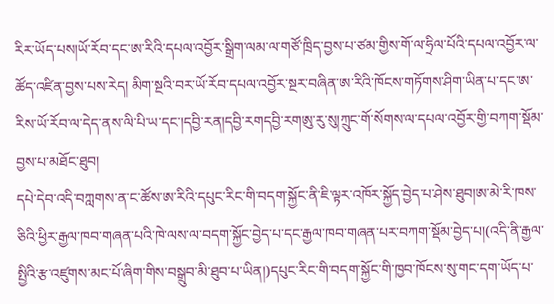རིར་ཡོད་པས།ཡོ་རོབ་དང་ཨ་རིའི་དཔལ་འབྱོར་སྒྲིག་ལམ་ལ་གཙོ་ཁྲིད་བྱས་པ་ཙམ་གྱིས་གོ་ལ་ཧྲིལ་པོའི་དཔལ་འབྱོར་ལ་ཚོད་འཛིན་བྱས་པས་རེད། མིག་སྔའི་བར་ཡོ་རོབ་དཔལ་འབྱོར་སྔར་བཞིན་ཨ་རིའི་ཁོངས་གཏོགས་ཤིག་ཡིན་པ་དང་ཨ་རིས་ཡོ་རོབ་ལ་དེད་ནས་ལི་པི་ཡ་དང་།དབྱི་རན།དབྱི་རགདབྱི་རགཨུ་རུ་སུ།ཀྲུང་གོ་སོགས་ལ་དཔལ་འབྱོར་གྱི་བཀག་སྡོམ་བྱས་པ་མཐོང་ཐུབ།
དཔེ་དེབ་འདི་བཀླགས་ན་ང་ཚོས་ཨ་རིའི་དཔུང་རིང་གི་བདག་སྐྱོང་ནི་ཇི་ལྟར་འཁོར་སྐྱོད་བྱེད་པ་ཤེས་ཐུབ།ཨ་མེ་རི་ཁས་ཅིའི་ཕྱིར་རྒྱལ་ཁབ་གཞན་པའི་ཁེ་ལས་ལ་བདག་སྐྱོང་བྱེད་པ་དང་རྒྱལ་ཁབ་གཞན་པར་བཀག་སྡོམ་བྱེད་པ།(འདི་ནི་རྒྱལ་སྤྱིའི་རྩ་འཛུགས་མང་པོ་ཞིག་གིས་བསྒྲུབ་མི་ཐུབ་པ་ཡིན།)དཔུང་རིང་གི་བདག་སྐྱོང་གི་ཁྱབ་ཁོངས་སུ་གང་དག་ཡོད་པ་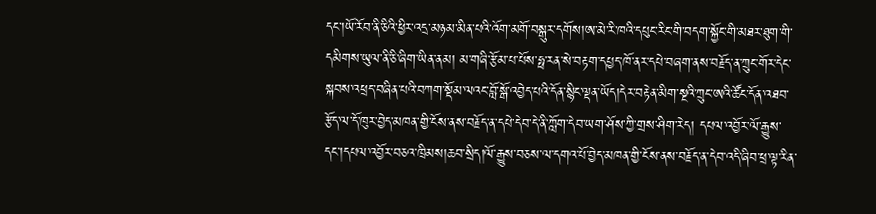དང་།ཡོ་རོབ་ནི་ཅིའི་ཕྱིར་འདྲ་མཉམ་མིན་པའི་འོག་མགོ་བསྒུར་དགོས།ཨ་མེ་རི་ཁའི་དཔུང་རིང་གི་བདག་སྐྱོང་གི་མཐར་ཐུག་གི་དམིགས་ཡུལ་ནི་ཅི་ཞིག་ཡིན་ནམ། མ་གཞི་རྩོམ་པ་པོས་ཧྥ་རན་སེ་བརྟག་དཔྱད་ཁོ་ནར་དཔེ་བཞག་ནས་བརྗོད་ན་ཀྲུང་གོར་དེང་སྐབས་འཕྲད་བཞིན་པའི་བཀག་སྡོམ་ལའང་བློ་སྒོ་འབྱེད་པའི་དོན་སྙིང་ལྡན་ཡོད།དེར་བརྟེན་མིག་སྔའི་ཀྲུང་ཨའི་ཚོང་དོན་འཐབ་རྩོད་ལ་དོ་ཁུར་བྱེད་མཁན་གྱི་ངོས་ནས་བརྗོད་ན་དཔེ་དེབ་དེ་ནི་ཀློག་དེབ་ཡག་ཤོས་ཀྱི་གྲས་ཤིག་རེད། དཔལ་འབྱོར་ལོ་རྒྱུས་དང་།དཔལ་འབྱོར་བཅའ་ཁྲིམས།ཆབ་སྲིད།ལོ་རྒྱུས་བཅས་ལ་དགའ་པོ་བྱེད་མཁན་གྱི་ངོས་ནས་བརྗོད་ན་དེབ་འདི་ཞིབ་ཕྲ་ལྟ་རིན་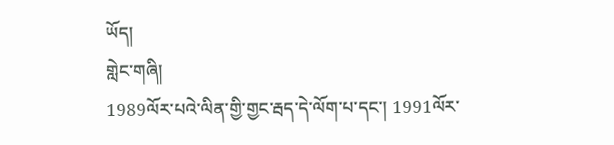ཡོད།
གླེང་གཞི།
1989ལོར་པའེ་ལིན་གྱི་གྱང་རྦད་དེ་ལོག་པ་དང་། 1991ལོར་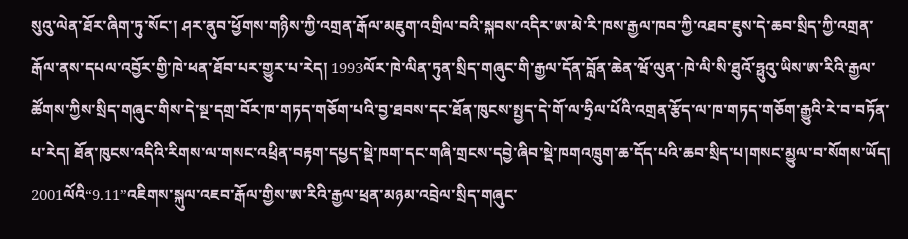སུའུ་ལེན་ཐོར་ཞིག་ཏུ་སོང་། ཤར་ནུབ་ཕྱོགས་གཉིས་ཀྱི་འགྲན་རྒོལ་མཇུག་འགྲིལ་བའི་སྐབས་འདིར་ཨ་མེ་རི་ཁས་རྒྱལ་ཁབ་ཀྱི་འཐབ་ཇུས་དེ་ཆབ་སྲིད་ཀྱི་འགྲན་རྒོལ་ནས་དཔལ་འབྱོར་གྱི་ཁེ་ཕན་ཐོབ་པར་གྱུར་པ་རེད། 1993ལོར་ཁེ་ལིན་ཏུན་སྲིད་གཞུང་གི་རྒྱལ་དོན་བློན་ཆེན་ཝོ་ལུན་·ཁེ་ལི་སི་ཐུའོ་ཧྥུའུ་ཡིས་ཨ་རིའི་རྒྱལ་ཚོགས་ཀྱིས་སྲིད་གཞུང་གིས་དེ་སྔ་དགྲ་བོར་ཁ་གཏད་གཅོག་པའི་བྱ་ཐབས་དང་ཐོན་ཁུངས་སྤྱད་དེ་གོ་ལ་ཧྲིལ་པོའི་འགྲན་རྩོད་ལ་ཁ་གཏད་གཅོག་རྒྱུའི་རེ་བ་བཏོན་པ་རེད། ཐོན་ཁུངས་འདིའི་རིགས་ལ་གསང་འཕྲིན་བརྟག་དཔྱད་སྡེ་ཁག་དང་གཞི་གྲངས་དབྱེ་ཞིབ་སྡེ་ཁགའཁྲུག་ཆ་དོད་པའི་ཆབ་སྲིད་པ།གསང་མྱུལ་བ་སོགས་ཡོད། 2001ལོའི“9.11”འཇིགས་སྐུལ་འཇབ་རྒོལ་གྱིས་ཨ་རིའི་རྒྱལ་ཕྲན་མཉམ་འབྲེལ་སྲིད་གཞུང་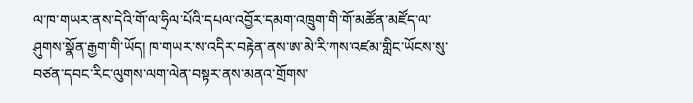ལ་ཁ་གཡར་ནས་དེའི་གོ་ལ་ཧྲིལ་པོའི་དཔལ་འབྱོར་དམག་འཁྲུག་གི་གོ་མཚོན་མཛོད་ལ་ཤུགས་སྣོན་རྒྱག་གི་ཡོད། ཁ་གཡར་ས་འདིར་བརྟེན་ནས་ཨ་མེ་རི་ཀས་འཛམ་གླིང་ཡོངས་སུ་བཙན་དབང་རིང་ལུགས་ལག་ལེན་བསྟར་ནས་མནའ་གྲོགས་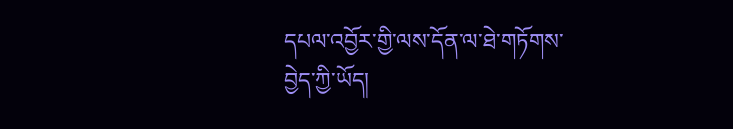དཔལ་འབྱོར་གྱི་ལས་དོན་ལ་ཐེ་གཏོགས་བྱེད་ཀྱི་ཡོད།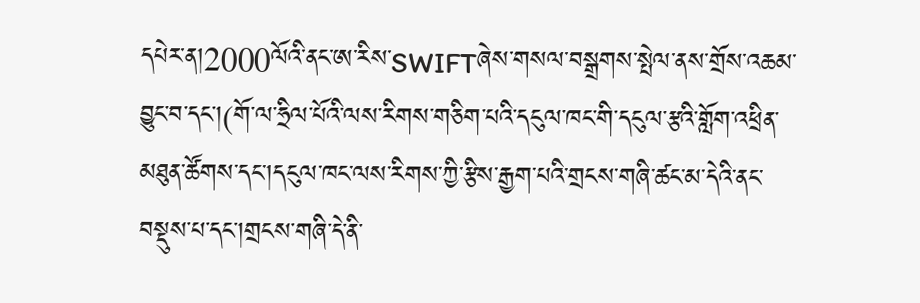དཔེར་ན།2000ལོའི་ནང་ཨ་རིས་SWIFTཞེས་གསལ་བསྒྲགས་སྤེལ་ནས་གྲོས་འཆམ་བྱུང་བ་དང་།(གོ་ལ་ཧྲིལ་པོའི་ལས་རིགས་གཅིག་པའི་དངུལ་ཁང་གི་དངུལ་རྩའི་གློག་འཕྲིན་མཐུན་ཚོགས་དང་།དངུལ་ཁང་ལས་རིགས་ཀྱི་རྩིས་རྒྱག་པའི་གྲངས་གཞི་ཚང་མ་དེའི་ནང་བསྡུས་པ་དང་།གྲངས་གཞི་དེ་ནི་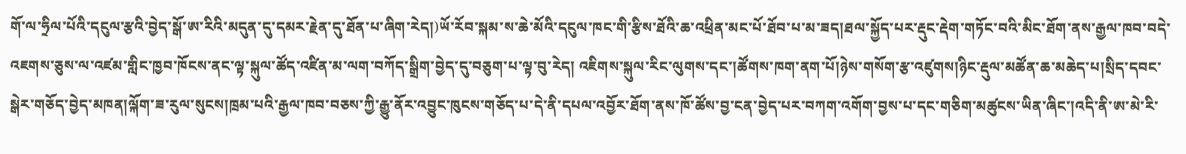གོ་ལ་ཧྲིལ་པོའི་དངུལ་རྩའི་བྱེད་སྒོ་ཨ་རིའི་མདུན་དུ་དམར་རྗེན་དུ་ཐོན་པ་ཞིག་རེད།)ཡོ་རོབ་སྐམ་ས་ཆེ་མོའི་དངུལ་ཁང་གི་རྩིས་ཐོའི་ཆ་འཕྲིན་མང་པོ་ཐོབ་པ་མ་ཟད།ཐལ་སྐྱོད་པར་རྡུང་རྡེག་གཏོང་བའི་མིང་ཐོག་ནས་རྒྱལ་ཁབ་བདེ་འཇགས་ཅུས་ལ་འཛམ་གླིང་ཁྱབ་ཁོངས་ནང་ལྟ་སྐུལ་ཚོད་འཛིན་མ་ལག་བཀོད་སྒྲིག་བྱེད་དུ་བཅུག་པ་ལྟ་བུ་རེད། འཇིགས་སྐུལ་རིང་ལུགས་དང་།ཚོགས་ཁག་ནག་པོ།ཉེས་གསོག་རྩ་འཛུགས།ཉིང་རྡུལ་མཚོན་ཆ་མཆེད་པ།སྲིད་དབང་སྒེར་གཅོད་བྱེད་མཁན།ལྐོག་ཟ་རུལ་སུངས།ཁྲམ་པའི་རྒྱལ་ཁབ་བཅས་ཀྱི་རྒྱུ་ནོར་འབྱུང་ཁུངས་གཅོད་པ་དེ་ནི་དཔལ་འབྱོར་ཐོག་ནས་ཁོ་ཚོས་བྱ་ངན་བྱེད་པར་བཀག་འགོག་བྱས་པ་དང་གཅིག་མཚུངས་ཡིན་ཞིང་།འདི་ནི་ཨ་མེ་རི་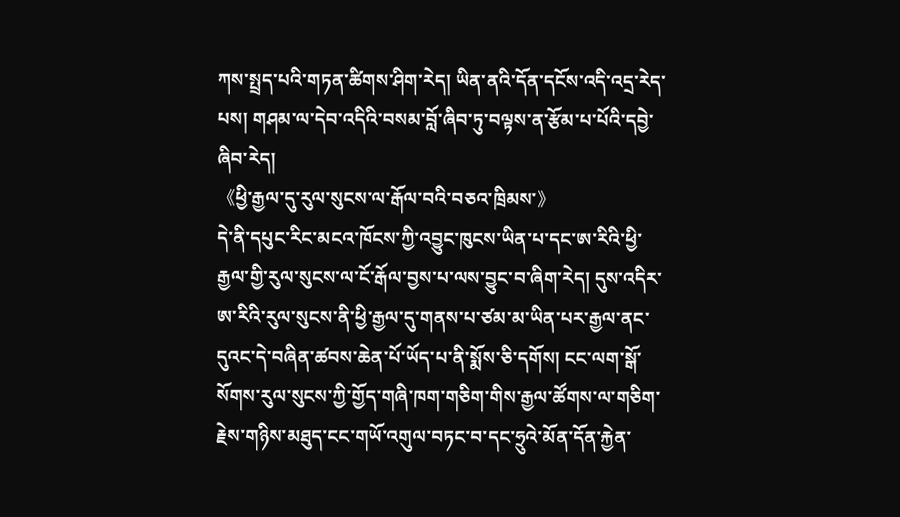ཀས་སྤྲད་པའི་གཏན་ཚིགས་ཤིག་རེད། ཡིན་ནའི་དོན་དངོས་འདི་འདྲ་རེད་པས། གཤམ་ལ་དེབ་འདིའི་བསམ་བློ་ཞིབ་ཏུ་བལྟས་ན་རྩོམ་པ་པོའི་དབྱེ་ཞིབ་རེད།
《ཕྱི་རྒྱལ་དུ་རུལ་སུངས་ལ་རྒོལ་བའི་བཅའ་ཁྲིམས་》
དེ་ནི་དཔུང་རིང་མངའ་ཁོངས་ཀྱི་འབྱུང་ཁུངས་ཡིན་པ་དང་ཨ་རིའི་ཕྱི་རྒྱལ་གྱི་རུལ་སུངས་ལ་ངོ་རྒོལ་བྱས་པ་ལས་བྱུང་བ་ཞིག་རེད། དུས་འདིར་ཨ་རིའི་རུལ་སུངས་ནི་ཕྱི་རྒྱལ་དུ་གནས་པ་ཙམ་མ་ཡིན་པར་རྒྱལ་ནང་དུའང་དེ་བཞིན་ཚབས་ཆེན་པོ་ཡོད་པ་ནི་སྨོས་ཅི་དགོས། ངང་ལག་སྒོ་སོགས་རུལ་སུངས་ཀྱི་གྱོད་གཞི་ཁག་གཅིག་གིས་རྒྱལ་ཚོགས་ལ་གཅིག་རྗེས་གཉིས་མཐུད་ངང་གཡོ་འགུལ་བཏང་བ་དང་ཧྲུའེ་མོན་དོན་རྐྱེན་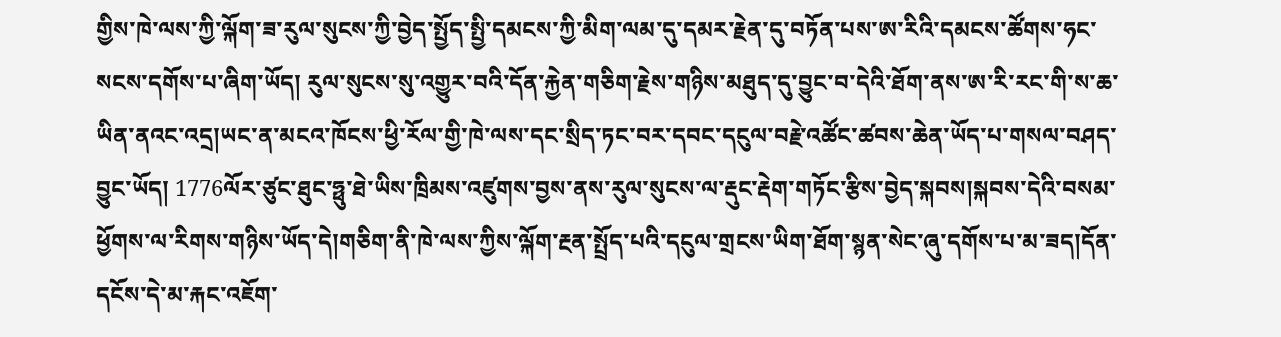གྱིས་ཁེ་ལས་ཀྱི་ལྐོག་ཟ་རུལ་སུངས་ཀྱི་བྱེད་སྤྱོད་སྤྱི་དམངས་ཀྱི་མིག་ལམ་དུ་དམར་རྗེན་དུ་བཏོན་པས་ཨ་རིའི་དམངས་ཚོགས་ཧང་སངས་དགོས་པ་ཞིག་ཡོད། རུལ་སུངས་སུ་འགྱུར་བའི་དོན་རྐྱེན་གཅིག་རྗེས་གཉིས་མཐུད་དུ་བྱུང་བ་དེའི་ཐོག་ནས་ཨ་རི་རང་གི་ས་ཆ་ཡིན་ནའང་འདྲ།ཡང་ན་མངའ་ཁོངས་ཕྱི་རོལ་གྱི་ཁེ་ལས་དང་སྲིད་ཏང་བར་དབང་དངུལ་བརྗེ་འཚོང་ཚབས་ཆེན་ཡོད་པ་གསལ་བཤད་བྱུང་ཡོད། 1776ལོར་ཙུང་ཐུང་ཧྥུ་ཐེ་ཡིས་ཁྲིམས་འཛུགས་བྱས་ནས་རུལ་སུངས་ལ་རྡུང་རྡེག་གཏོང་རྩིས་བྱེད་སྐབས།སྐབས་དེའི་བསམ་ཕྱོགས་ལ་རིགས་གཉིས་ཡོད་དེ།གཅིག་ནི་ཁེ་ལས་ཀྱིས་ལྐོག་རྔན་སྤྲོད་པའི་དངུལ་གྲངས་ཡིག་ཐོག་སྙན་སེང་ཞུ་དགོས་པ་མ་ཟད།དོན་དངོས་དེ་མ་རྐང་འཇོག་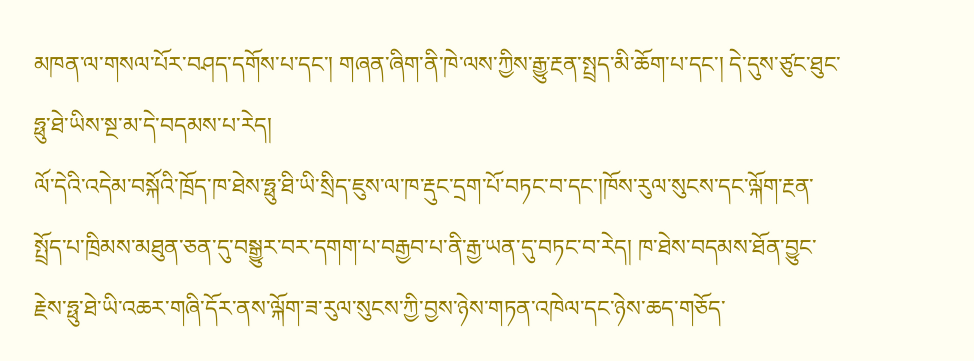མཁན་ལ་གསལ་པོར་བཤད་དགོས་པ་དང་། གཞན་ཞིག་ནི་ཁེ་ལས་ཀྱིས་རྒྱུ་རྔན་སྤྲད་མི་ཆོག་པ་དང་། དེ་དུས་ཙུང་ཐུང་ཧྥུ་ཐེ་ཡིས་སྔ་མ་དེ་བདམས་པ་རེད།
ལོ་དེའི་འདེམ་བསྐོའི་ཁྲོད་ཁ་ཐེས་ཧྥུ་ཐི་ཡི་སྲིད་ཇུས་ལ་ཁ་རྡུང་དྲག་པོ་བཏང་བ་དང་།ཁོས་རུལ་སུངས་དང་ལྐོག་རྔན་སྤྲོད་པ་ཁྲིམས་མཐུན་ཅན་དུ་བསྒྱུར་བར་དགག་པ་བརྒྱབ་པ་ནི་རྒྱ་ཡན་དུ་བཏང་བ་རེད། ཁ་ཐེས་བདམས་ཐོན་བྱུང་རྗེས་ཧྥུ་ཐེ་ཡི་འཆར་གཞི་དོར་ནས་ལྐོག་ཟ་རུལ་སུངས་ཀྱི་བྱས་ཉེས་གཏན་འཁེལ་དང་ཉེས་ཆད་གཅོད་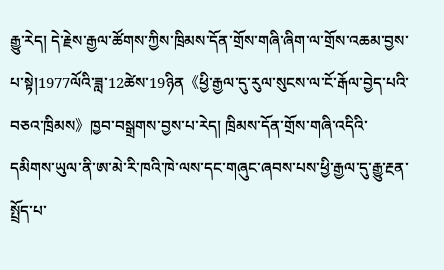རྒྱུ་རེད། དེ་རྗེས་རྒྱལ་ཚོགས་ཀྱིས་ཁྲིམས་དོན་གྲོས་གཞི་ཞིག་ལ་གྲོས་འཆམ་བྱས་པ་སྟེ།1977ལོའི་ཟླ་12ཚེས་19ཉིན《ཕྱི་རྒྱལ་དུ་རུལ་སུངས་ལ་ངོ་རྒོལ་བྱེད་པའི་བཅའ་ཁྲིམས》ཁྱབ་བསྒྲགས་བྱས་པ་རེད། ཁྲིམས་དོན་གྲོས་གཞི་འདིའི་དམིགས་ཡུལ་ནི་ཨ་མེ་རི་ཁའི་ཁེ་ལས་དང་གཞུང་ཞབས་པས་ཕྱི་རྒྱལ་དུ་རྒྱུ་རྔན་སྤྲོད་པ་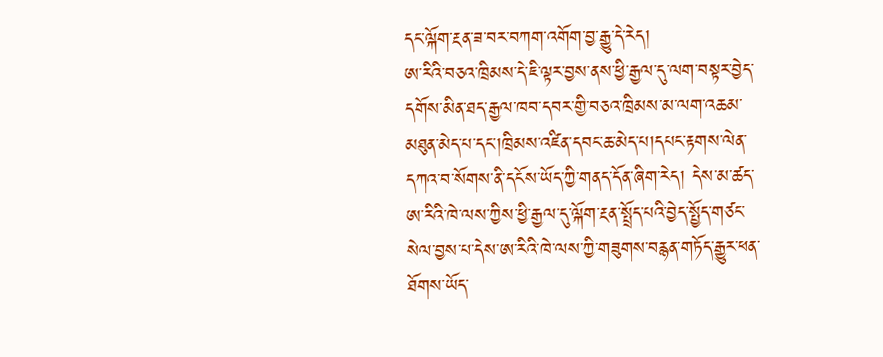དང་ལྐོག་རྔན་ཟ་བར་བཀག་འགོག་བྱ་རྒྱུ་དེ་རེད།
ཨ་རིའི་བཅའ་ཁྲིམས་དེ་ཇི་ལྟར་བྱས་ནས་ཕྱི་རྒྱལ་དུ་ལག་བསྟར་བྱེད་དགོས་མིན་ཐད་རྒྱལ་ཁབ་དབར་གྱི་བཅའ་ཁྲིམས་མ་ལག་འཆམ་མཐུན་མེད་པ་དང་།ཁྲིམས་འཛིན་དབང་ཆ་མེད་པ།དཔང་རྟགས་ལེན་དཀའ་བ་སོགས་ནི་དངོས་ཡོད་ཀྱི་གནད་དོན་ཞིག་རེད། དེས་མ་ཚད་ཨ་རིའི་ཁེ་ལས་ཀྱིས་ཕྱི་རྒྱལ་དུ་ལྐོག་རྔན་སྤྲོད་པའི་བྱེད་སྤྱོད་གཙང་སེལ་བྱས་པ་དེས་ཨ་རིའི་ཁེ་ལས་ཀྱི་གཟུགས་བརྙན་གཏོད་རྒྱུར་ཕན་ཐོགས་ཡོད་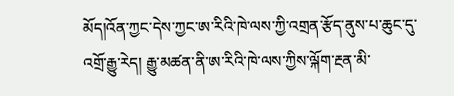མོད།འོན་ཀྱང་དེས་ཀྱང་ཨ་རིའི་ཁེ་ལས་ཀྱི་འགྲན་རྩོད་ནུས་པ་ཆུང་དུ་འགྲོ་རྒྱུ་རེད། རྒྱུ་མཚན་ནི་ཨ་རིའི་ཁེ་ལས་ཀྱིས་ལྐོག་རྔན་མི་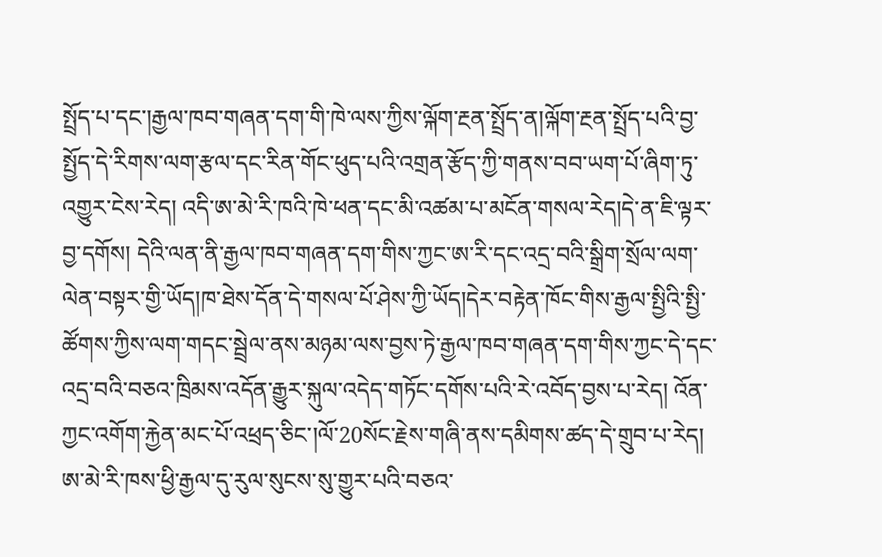སྤྲོད་པ་དང་།རྒྱལ་ཁབ་གཞན་དག་གི་ཁེ་ལས་ཀྱིས་ལྐོག་རྔན་སྤྲོད་ན།ལྐོག་རྔན་སྤྲོད་པའི་བྱ་སྤྱོད་དེ་རིགས་ལག་རྩལ་དང་རིན་གོང་ཕུད་པའི་འགྲན་རྩོད་ཀྱི་གནས་བབ་ཡག་པོ་ཞིག་ཏུ་འགྱུར་ངེས་རེད། འདི་ཨ་མེ་རི་ཁའི་ཁེ་ཕན་དང་མི་འཚམ་པ་མངོན་གསལ་རེད།དེ་ན་ཇི་ལྟར་བྱ་དགོས། དེའི་ལན་ནི་རྒྱལ་ཁབ་གཞན་དག་གིས་ཀྱང་ཨ་རི་དང་འདྲ་བའི་སྒྲིག་སྲོལ་ལག་ལེན་བསྟར་གྱི་ཡོད།ཁ་ཐེས་དོན་དེ་གསལ་པོ་ཤེས་ཀྱི་ཡོད།དེར་བརྟེན་ཁོང་གིས་རྒྱལ་སྤྱིའི་སྤྱི་ཚོགས་ཀྱིས་ལག་གདང་སྦྲེལ་ནས་མཉམ་ལས་བྱས་ཏེ་རྒྱལ་ཁབ་གཞན་དག་གིས་ཀྱང་དེ་དང་འདྲ་བའི་བཅའ་ཁྲིམས་འདོན་རྒྱུར་སྐུལ་འདེད་གཏོང་དགོས་པའི་རེ་འབོད་བྱས་པ་རེད། འོན་ཀྱང་འགོག་རྐྱེན་མང་པོ་འཕྲད་ཅིང་།ལོ་20སོང་རྗེས་གཞི་ནས་དམིགས་ཚད་དེ་གྲུབ་པ་རེད།
ཨ་མེ་རི་ཁས་ཕྱི་རྒྱལ་དུ་རུལ་སུངས་སུ་གྱུར་པའི་བཅའ་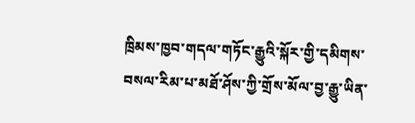ཁྲིམས་ཁྱབ་གདལ་གཏོང་རྒྱུའི་སྐོར་གྱི་དམིགས་བསལ་རིམ་པ་མཐོ་ཤོས་ཀྱི་གྲོས་མོལ་བྱ་རྒྱུ་ཡིན་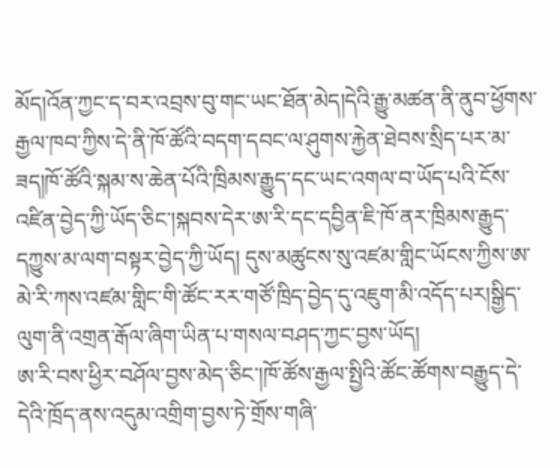མོད།འོན་ཀྱང་ད་བར་འབྲས་བུ་གང་ཡང་ཐོན་མེད།དེའི་རྒྱུ་མཚན་ནི་ནུབ་ཕྱོགས་རྒྱལ་ཁབ་ཀྱིས་དེ་ནི་ཁོ་ཚོའི་བདག་དབང་ལ་ཤུགས་རྐྱེན་ཐེབས་སྲིད་པར་མ་ཟད།ཁོ་ཚོའི་སྐམ་ས་ཆེན་པོའི་ཁྲིམས་རྒྱུད་དང་ཡང་འགལ་བ་ཡོད་པའི་ངོས་འཛིན་བྱེད་ཀྱི་ཡོད་ཅིང་།སྐབས་དེར་ཨ་རི་དང་དབྱིན་ཇི་ཁོ་ནར་ཁྲིམས་རྒྱུད་དཀྱུས་མ་ལག་བསྟར་བྱེད་ཀྱི་ཡོད། དུས་མཚུངས་སུ་འཛམ་གླིང་ཡོངས་ཀྱིས་ཨ་མེ་རི་ཀས་འཛམ་གླིང་གི་ཚོང་རར་གཙོ་ཁྲིད་བྱེད་དུ་འཇུག་མི་འདོད་པར།སྒྱིད་ལུག་ནི་འགྲན་རྒོལ་ཞིག་ཡིན་པ་གསལ་བཤད་ཀྱང་བྱས་ཡོད།
ཨ་རི་བས་ཕྱིར་བཤོལ་བྱས་མེད་ཅིང་།ཁོ་ཚོས་རྒྱལ་སྤྱིའི་ཚོང་ཚོགས་བརྒྱུད་དེ་དེའི་ཁྲོད་ནས་འདུམ་འགྲིག་བྱས་ཏེ་གྲོས་གཞི་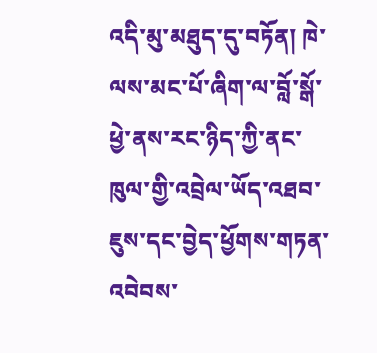འདི་མུ་མཐུད་དུ་བཏོན། ཁེ་ལས་མང་པོ་ཞིག་ལ་བློ་སྒོ་ཕྱེ་ནས་རང་ཉིད་ཀྱི་ནང་ཁུལ་གྱི་འབྲེལ་ཡོད་འཐབ་ཇུས་དང་བྱེད་ཕྱོགས་གཏན་འབེབས་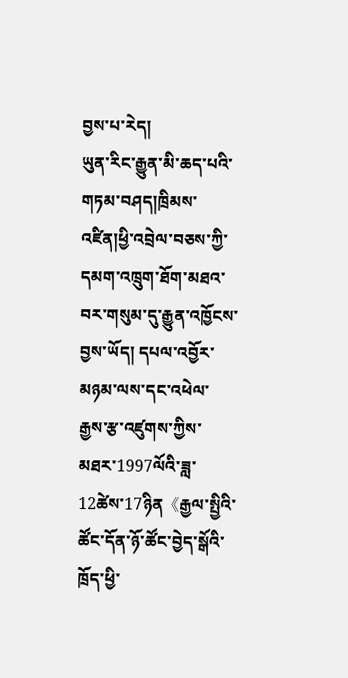བྱས་པ་རེད།
ཡུན་རིང་རྒྱུན་མི་ཆད་པའི་གཏམ་བཤད།ཁྲིམས་འཛིན།ཕྱི་འབྲེལ་བཅས་ཀྱི་དམག་འཁྲུག་ཐོག་མཐའ་བར་གསུམ་དུ་རྒྱུན་འཁྱོངས་བྱས་ཡོད། དཔལ་འབྱོར་མཉམ་ལས་དང་འཕེལ་རྒྱས་རྩ་འཛུགས་ཀྱིས་མཐར་1997ལོའི་ཟླ་12ཚེས་17ཉིན《རྒྱལ་སྤྱིའི་ཚོང་དོན་ཉོ་ཚོང་བྱེད་སྒོའི་ཁྲོད་ཕྱི་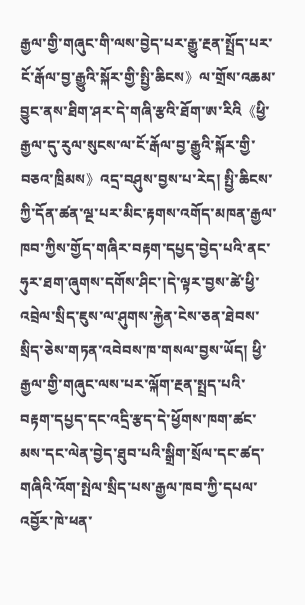རྒྱལ་གྱི་གཞུང་གི་ལས་བྱེད་པར་རྒྱུ་རྔན་སྤྲོད་པར་ངོ་རྒོལ་བྱ་རྒྱུའི་སྐོར་གྱི་སྤྱི་ཆིངས》ལ་གྲོས་འཆམ་བྱུང་ནས་ཐིག་ཤར་དེ་གཞི་རྩའི་ཐོག་ཨ་རིའི《ཕྱི་རྒྱལ་དུ་རུལ་སུངས་ལ་ངོ་རྒོལ་བྱ་རྒྱུའི་སྐོར་གྱི་བཅའ་ཁྲིམས》འདྲ་བཤུས་བྱས་པ་རེད། སྤྱི་ཆིངས་ཀྱི་དོན་ཚན་ལྔ་པར་མིང་རྟགས་འགོད་མཁན་རྒྱལ་ཁབ་ཀྱིས་གྱོད་གཞིར་བརྟག་དཔྱད་བྱེད་པའི་ནང་ཧུར་ཐག་ཞུགས་དགོས་ཤིང་།དེ་ལྟར་བྱས་ཚེ་ཕྱི་འབྲེལ་སྲིད་ཇུས་ལ་ཤུགས་རྐྱེན་ངེས་ཅན་ཐེབས་སྲིད་ཅེས་གཏན་འབེབས་ཁ་གསལ་བྱས་ཡོད། ཕྱི་རྒྱལ་གྱི་གཞུང་ལས་པར་ལྐོག་རྔན་སྤྲད་པའི་བརྟག་དཔྱད་དང་འདྲི་རྩད་དེ་ཕྱོགས་ཁག་ཚང་མས་དང་ལེན་བྱེད་ཐུབ་པའི་སྒྲིག་སྲོལ་དང་ཚད་གཞིའི་འོག་སྤེལ་སྲིད་པས་རྒྱལ་ཁབ་ཀྱི་དཔལ་འབྱོར་ཁེ་ཕན་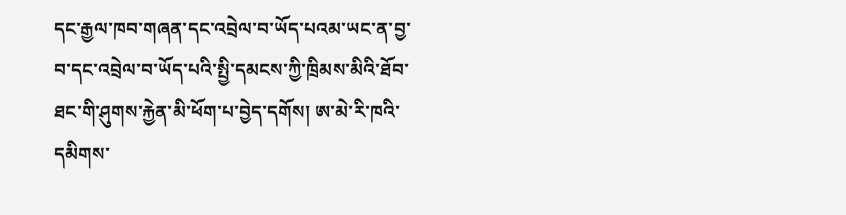དང་རྒྱལ་ཁབ་གཞན་དང་འབྲེལ་བ་ཡོད་པའམ་ཡང་ན་བྱ་བ་དང་འབྲེལ་བ་ཡོད་པའི་སྤྱི་དམངས་ཀྱི་ཁྲིམས་མིའི་ཐོབ་ཐང་གི་ཤུགས་རྐྱེན་མི་ཕོག་པ་བྱེད་དགོས། ཨ་མེ་རི་ཁའི་དམིགས་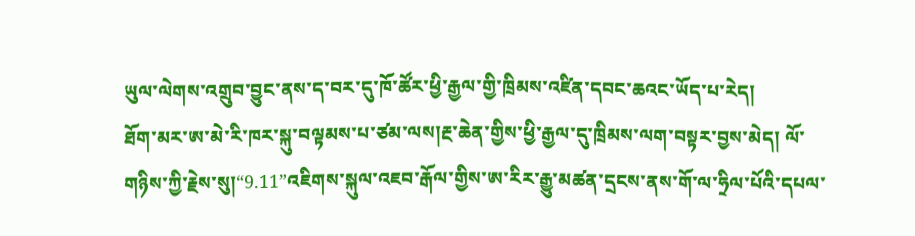ཡུལ་ལེགས་འགྲུབ་བྱུང་ནས་ད་བར་དུ་ཁོ་ཚོར་ཕྱི་རྒྱལ་གྱི་ཁྲིམས་འཛིན་དབང་ཆའང་ཡོད་པ་རེད།
ཐོག་མར་ཨ་མེ་རི་ཁར་སྐུ་བལྟམས་པ་ཙམ་ལས།རྔ་ཆེན་གྱིས་ཕྱི་རྒྱལ་དུ་ཁྲིམས་ལག་བསྟར་བྱས་མེད། ལོ་གཉིས་ཀྱི་རྗེས་སུ།“9.11”འཇིགས་སྐུལ་འཇབ་རྒོལ་གྱིས་ཨ་རིར་རྒྱུ་མཚན་དྲངས་ནས་གོ་ལ་ཧྲིལ་པོའི་དཔལ་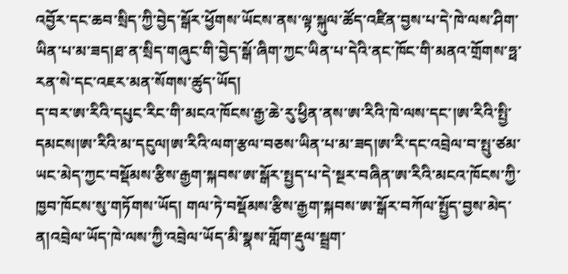འབྱོར་དང་ཆབ་སྲིད་ཀྱི་བྱེད་སྒོར་ཕྱོགས་ཡོངས་ནས་ལྟ་སྐུལ་ཚོད་འཛིན་བྱས་པ་དེ་ཁེ་ལས་ཤིག་ཡིན་པ་མ་ཟད།ཐ་ན་སྲིད་གཞུང་གི་བྱེད་སྒོ་ཞིག་ཀྱང་ཡིན་པ་དེའི་ནང་ཁོང་གི་མནའ་གྲོགས་ཧྥ་རན་སེ་དང་འཇར་མན་སོགས་ཚུད་ཡོད།
ད་བར་ཨ་རིའི་དཔུང་རིང་གི་མངའ་ཁོངས་རྒྱ་ཆེ་རུ་ཕྱིན་ནས་ཨ་རིའི་ཁེ་ལས་དང་།ཨ་རིའི་སྤྱི་དམངས།ཨ་རིའི་མ་དངུལ།ཨ་རིའི་ལག་རྩལ་བཅས་ཡིན་པ་མ་ཟད།ཨ་རི་དང་འབྲེལ་བ་སྤུ་ཙམ་ཡང་མེད་ཀྱང་བསྡོམས་རྩིས་རྒྱག་སྐབས་ཨ་སྒོར་སྤྱད་པ་དེ་སྔར་བཞིན་ཨ་རིའི་མངའ་ཁོངས་ཀྱི་ཁྱབ་ཁོངས་སུ་གཏོགས་ཡོད། གལ་ཏེ་བསྡོམས་རྩིས་རྒྱག་སྐབས་ཨ་སྒོར་བཀོལ་སྤྱོད་བྱས་མེད་ན།འབྲེལ་ཡོད་ཁེ་ལས་ཀྱི་འབྲེལ་ཡོད་མི་སྣས་གློག་རྡུལ་སྦྲག་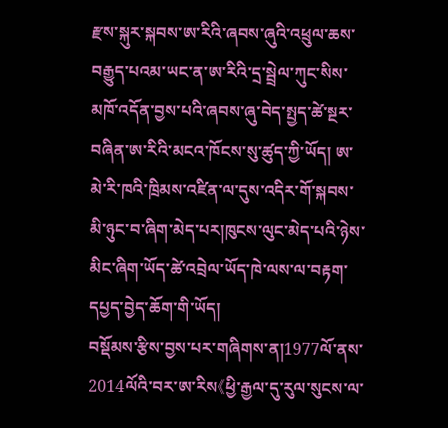རྫས་སྐུར་སྐབས་ཨ་རིའི་ཞབས་ཞུའི་འཕྲུལ་ཆས་བརྒྱུད་པའམ་ཡང་ན་ཨ་རིའི་དྲ་སྦྲེལ་ཀུང་སིས་མཁོ་འདོན་བྱས་པའི་ཞབས་ཞུ་བེད་སྤྱད་ཚེ་སྔར་བཞིན་ཨ་རིའི་མངའ་ཁོངས་སུ་ཚུད་ཀྱི་ཡོད། ཨ་མེ་རི་ཁའི་ཁྲིམས་འཛིན་ལ་དུས་འདིར་གོ་སྐབས་མི་ཉུང་བ་ཞིག་མེད་པར།ཁུངས་ལུང་མེད་པའི་ཉེས་མིང་ཞིག་ཡོད་ཚེ་འབྲེལ་ཡོད་ཁེ་ལས་ལ་བརྟག་དཔྱད་བྱེད་ཆོག་གི་ཡོད།
བསྡོམས་རྩིས་བྱས་པར་གཞིགས་ན།1977ལོ་ནས་2014ལོའི་བར་ཨ་རིས《ཕྱི་རྒྱལ་དུ་རུལ་སུངས་ལ་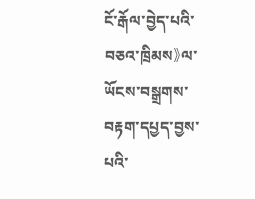ངོ་རྒོལ་བྱེད་པའི་བཅའ་ཁྲིམས》ལ་ཡོངས་བསྒྲགས་བརྟག་དཔྱད་བྱས་པའི་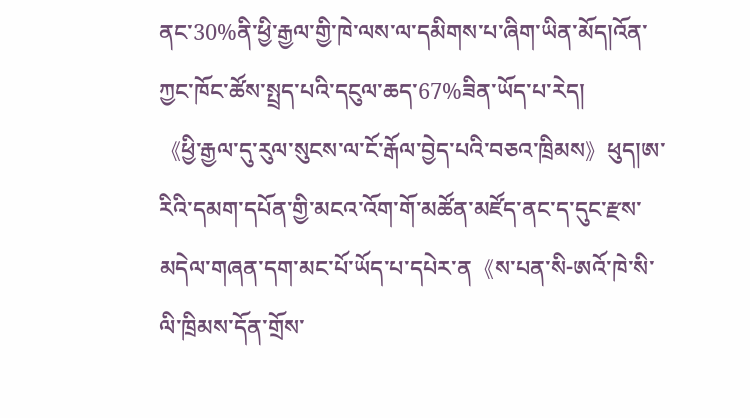ནང་30%ནི་ཕྱི་རྒྱལ་གྱི་ཁེ་ལས་ལ་དམིགས་པ་ཞིག་ཡིན་མོད།འོན་ཀྱང་ཁོང་ཚོས་སྤྲད་པའི་དངུལ་ཆད་67%ཟིན་ཡོད་པ་རེད།
《ཕྱི་རྒྱལ་དུ་རུལ་སུངས་ལ་ངོ་རྒོལ་བྱེད་པའི་བཅའ་ཁྲིམས》ཕུད།ཨ་རིའི་དམག་དཔོན་གྱི་མངའ་འོག་གོ་མཚོན་མཛོད་ནང་ད་དུང་རྫས་མདེལ་གཞན་དག་མང་པོ་ཡོད་པ་དཔེར་ན《ས་པན་སི-ཨའོ་ཁེ་སི་ལི་ཁྲིམས་དོན་གྲོས་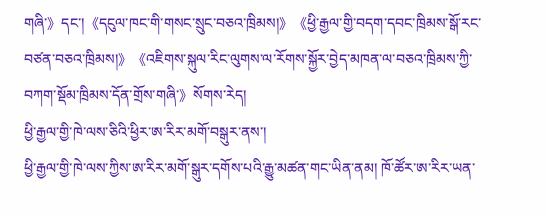གཞི་》དང་།《དངུལ་ཁང་གི་གསང་སྲུང་བཅའ་ཁྲིམས།》《ཕྱི་རྒྱལ་གྱི་བདག་དབང་ཁྲིམས་སྒོ་རང་བཙན་བཅའ་ཁྲིམས།》《འཇིགས་སྐུལ་རིང་ལུགས་ལ་རོགས་སྐྱོར་བྱེད་མཁན་ལ་བཅའ་ཁྲིམས་ཀྱི་བཀག་སྡོམ་ཁྲིམས་དོན་གྲོས་གཞི་》སོགས་རེད།
ཕྱི་རྒྱལ་གྱི་ཁེ་ལས་ཅིའི་ཕྱིར་ཨ་རིར་མགོ་བསྒུར་ནས་།
ཕྱི་རྒྱལ་གྱི་ཁེ་ལས་ཀྱིས་ཨ་རིར་མགོ་སྒུར་དགོས་པའི་རྒྱུ་མཚན་གང་ཡིན་ནམ། ཁོ་ཚོར་ཨ་རིར་ཡན་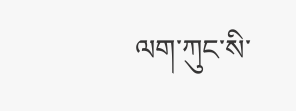ལག་ཀུང་སི་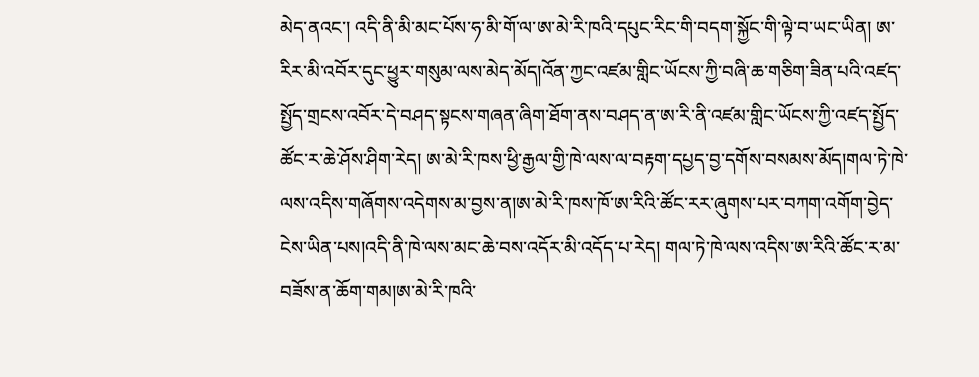མེད་ནའང་། འདི་ནི་མི་མང་པོས་ཧ་མི་གོ་ལ་ཨ་མེ་རི་ཁའི་དཔུང་རིང་གི་བདག་སྐྱོང་གི་ལྟེ་བ་ཡང་ཡིན། ཨ་རིར་མི་འབོར་དུང་ཕྱུར་གསུམ་ལས་མེད་མོད།འོན་ཀྱང་འཛམ་གླིང་ཡོངས་ཀྱི་བཞི་ཆ་གཅིག་ཟིན་པའི་འཛད་སྤྱོད་གྲངས་འབོར་དེ་བཤད་སྟངས་གཞན་ཞིག་ཐོག་ནས་བཤད་ན་ཨ་རི་ནི་འཛམ་གླིང་ཡོངས་ཀྱི་འཛད་སྤྱོད་ཚོང་ར་ཆེ་ཤོས་ཤིག་རེད། ཨ་མེ་རི་ཁས་ཕྱི་རྒྱལ་གྱི་ཁེ་ལས་ལ་བརྟག་དཔྱད་བྱ་དགོས་བསམས་མོད།གལ་ཏེ་ཁེ་ལས་འདིས་གཞོགས་འདེགས་མ་བྱས་ན།ཨ་མེ་རི་ཁས་ཁོ་ཨ་རིའི་ཚོང་རར་ཞུགས་པར་བཀག་འགོག་བྱེད་ངེས་ཡིན་པས།འདི་ནི་ཁེ་ལས་མང་ཆེ་བས་འདོར་མི་འདོད་པ་རེད། གལ་ཏེ་ཁེ་ལས་འདིས་ཨ་རིའི་ཚོང་ར་མ་བཟོས་ན་ཆོག་གམ།ཨ་མེ་རི་ཁའི་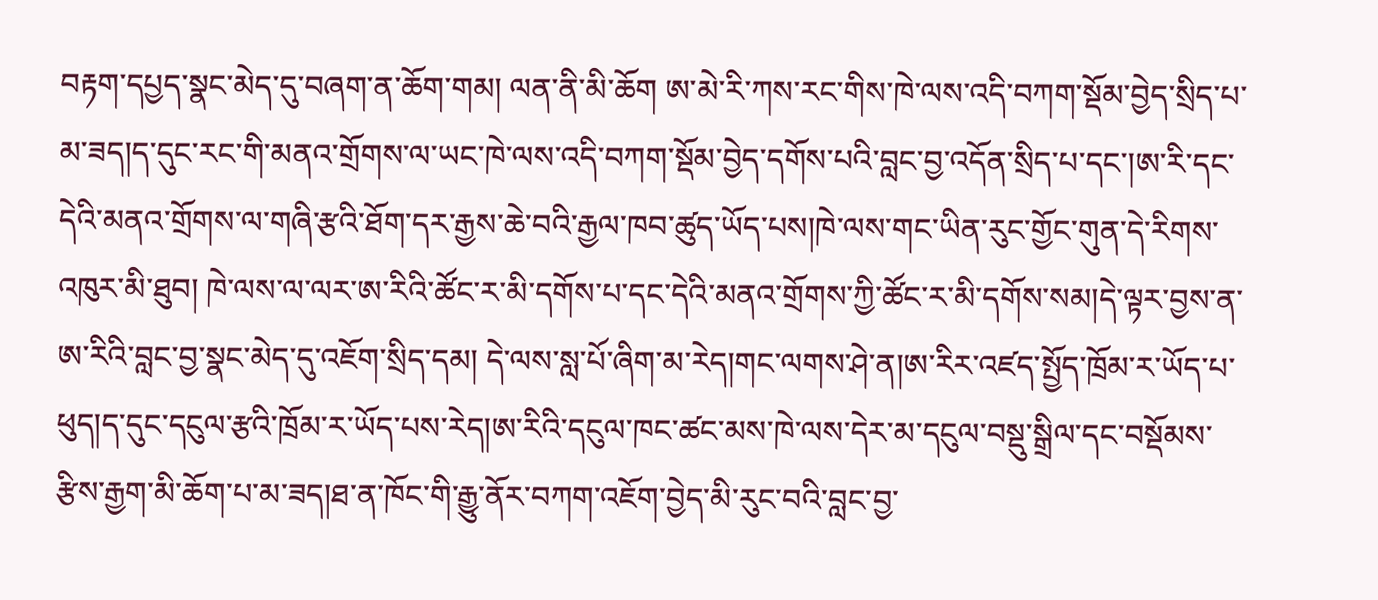བརྟག་དཔྱད་སྣང་མེད་དུ་བཞག་ན་ཆོག་གམ། ལན་ནི་མི་ཆོག ཨ་མེ་རི་ཀས་རང་གིས་ཁེ་ལས་འདི་བཀག་སྡོམ་བྱེད་སྲིད་པ་མ་ཟད།ད་དུང་རང་གི་མནའ་གྲོགས་ལ་ཡང་ཁེ་ལས་འདི་བཀག་སྡོམ་བྱེད་དགོས་པའི་བླང་བྱ་འདོན་སྲིད་པ་དང་།ཨ་རི་དང་དེའི་མནའ་གྲོགས་ལ་གཞི་རྩའི་ཐོག་དར་རྒྱས་ཆེ་བའི་རྒྱལ་ཁབ་ཚུད་ཡོད་པས།ཁེ་ལས་གང་ཡིན་རུང་གྱོང་གུན་དེ་རིགས་འཁུར་མི་ཐུབ། ཁེ་ལས་ལ་ལར་ཨ་རིའི་ཚོང་ར་མི་དགོས་པ་དང་དེའི་མནའ་གྲོགས་ཀྱི་ཚོང་ར་མི་དགོས་སམ།དེ་ལྟར་བྱས་ན་ཨ་རིའི་བླང་བྱ་སྣང་མེད་དུ་འཇོག་སྲིད་དམ། དེ་ལས་སླ་པོ་ཞིག་མ་རེད།གང་ལགས་ཤེ་ན།ཨ་རིར་འཛད་སྤྱོད་ཁྲོམ་ར་ཡོད་པ་ཕུད།ད་དུང་དངུལ་རྩའི་ཁྲོམ་ར་ཡོད་པས་རེད།ཨ་རིའི་དངུལ་ཁང་ཚང་མས་ཁེ་ལས་དེར་མ་དངུལ་བསྡུ་སྒྲིལ་དང་བསྡོམས་རྩིས་རྒྱག་མི་ཆོག་པ་མ་ཟད།ཐ་ན་ཁོང་གི་རྒྱུ་ནོར་བཀག་འཇོག་བྱེད་མི་རུང་བའི་བླང་བྱ་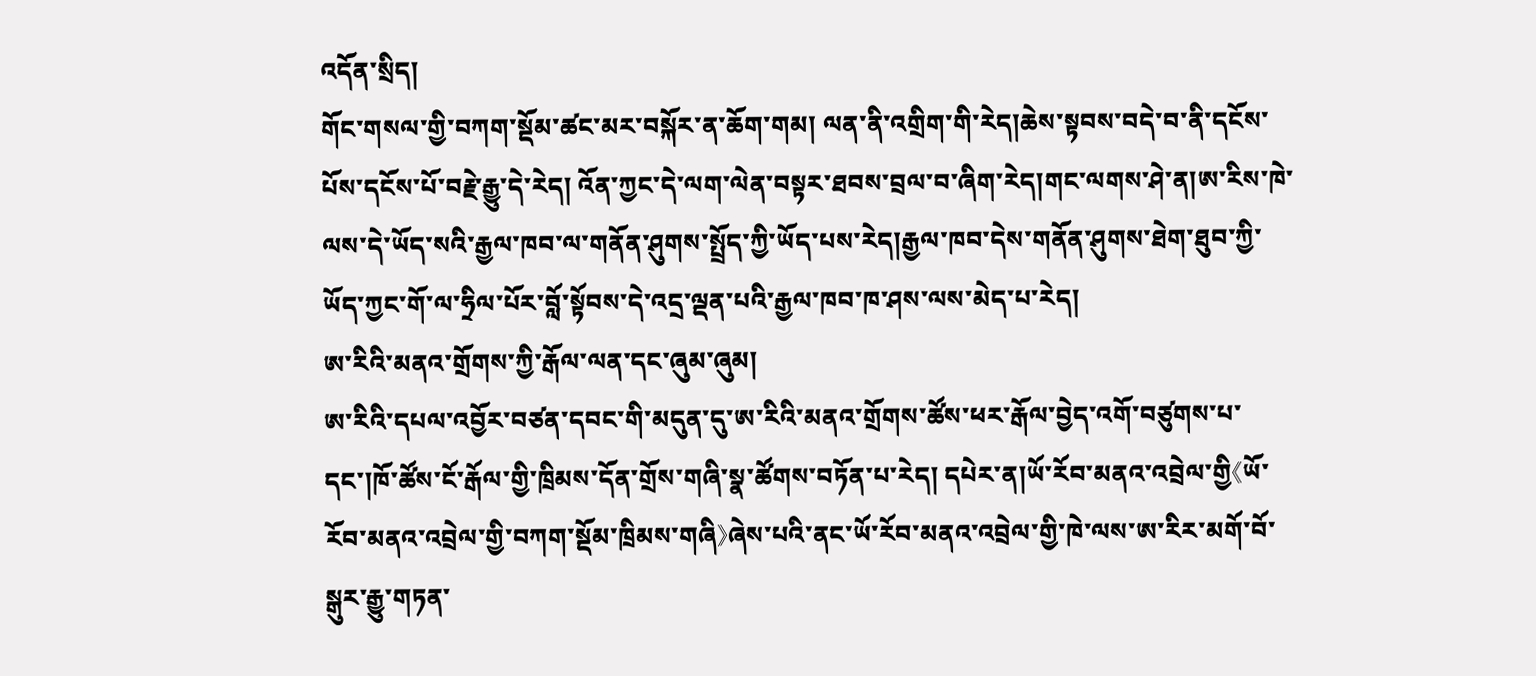འདོན་སྲིད།
གོང་གསལ་གྱི་བཀག་སྡོམ་ཚང་མར་བསྐོར་ན་ཆོག་གམ། ལན་ནི་འགྲིག་གི་རེད།ཆེས་སྟབས་བདེ་བ་ནི་དངོས་པོས་དངོས་པོ་བརྗེ་རྒྱུ་དེ་རེད། འོན་ཀྱང་དེ་ལག་ལེན་བསྟར་ཐབས་བྲལ་བ་ཞིག་རེད།གང་ལགས་ཤེ་ན།ཨ་རིས་ཁེ་ལས་དེ་ཡོད་སའི་རྒྱལ་ཁབ་ལ་གནོན་ཤུགས་སྤྲོད་ཀྱི་ཡོད་པས་རེད།རྒྱལ་ཁབ་དེས་གནོན་ཤུགས་ཐེག་ཐུབ་ཀྱི་ཡོད་ཀྱང་གོ་ལ་ཧྲིལ་པོར་བློ་སྟོབས་དེ་འདྲ་ལྡན་པའི་རྒྱལ་ཁབ་ཁ་ཤས་ལས་མེད་པ་རེད།
ཨ་རིའི་མནའ་གྲོགས་ཀྱི་རྒོལ་ལན་དང་ཞུམ་ཞུམ།
ཨ་རིའི་དཔལ་འབྱོར་བཙན་དབང་གི་མདུན་དུ་ཨ་རིའི་མནའ་གྲོགས་ཚོས་ཕར་རྒོལ་བྱེད་འགོ་བཙུགས་པ་དང་།ཁོ་ཚོས་ངོ་རྒོལ་གྱི་ཁྲིམས་དོན་གྲོས་གཞི་སྣ་ཚོགས་བཏོན་པ་རེད། དཔེར་ན།ཡོ་རོབ་མནའ་འབྲེལ་གྱི《ཡོ་རོབ་མནའ་འབྲེལ་གྱི་བཀག་སྡོམ་ཁྲིམས་གཞི》ཞེས་པའི་ནང་ཡོ་རོབ་མནའ་འབྲེལ་གྱི་ཁེ་ལས་ཨ་རིར་མགོ་བོ་སྒུར་རྒྱུ་གཏན་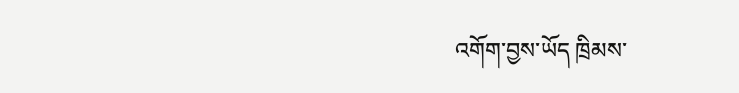འགོག་བྱས་ཡོད ཁྲིམས་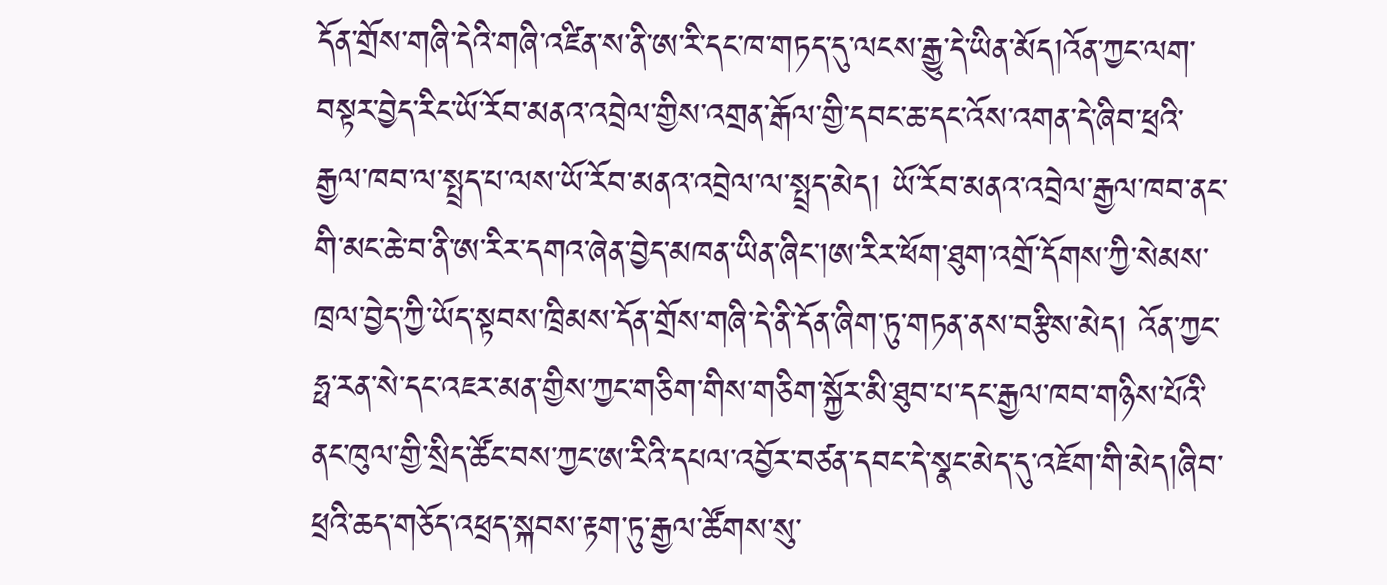དོན་གྲོས་གཞི་དེའི་གཞི་འཛིན་ས་ནི་ཨ་རི་དང་ཁ་གཏད་དུ་ལངས་རྒྱུ་དེ་ཡིན་མོད།འོན་ཀྱང་ལག་བསྟར་བྱེད་རིང་ཡོ་རོབ་མནའ་འབྲེལ་གྱིས་འགྲན་རྒོལ་གྱི་དབང་ཆ་དང་འོས་འགན་དེ་ཞིབ་ཕྲའི་རྒྱལ་ཁབ་ལ་སྤྲད་པ་ལས་ཡོ་རོབ་མནའ་འབྲེལ་ལ་སྤྲད་མེད། ཡོ་རོབ་མནའ་འབྲེལ་རྒྱལ་ཁབ་ནང་གི་མང་ཆེ་བ་ནི་ཨ་རིར་དགའ་ཞེན་བྱེད་མཁན་ཡིན་ཞིང་།ཨ་རིར་ཕོག་ཐུག་འགྲོ་དོགས་ཀྱི་སེམས་ཁྲལ་བྱེད་ཀྱི་ཡོད་སྟབས་ཁྲིམས་དོན་གྲོས་གཞི་དེ་ནི་དོན་ཞིག་ཏུ་གཏན་ནས་བརྩིས་མེད། འོན་ཀྱང་ཧྥ་རན་སེ་དང་འཇར་མན་གྱིས་ཀྱང་གཅིག་གིས་གཅིག་སྐྱོར་མི་ཐུབ་པ་དང་རྒྱལ་ཁབ་གཉིས་པོའི་ནང་ཁུལ་གྱི་སྲིད་ཚོང་བས་ཀྱང་ཨ་རིའི་དཔལ་འབྱོར་བཙན་དབང་དེ་སྣང་མེད་དུ་འཇོག་གི་མེད།ཞིབ་ཕྲའི་ཆད་གཅོད་འཕྲད་སྐབས་རྟག་ཏུ་རྒྱལ་ཚོགས་སུ་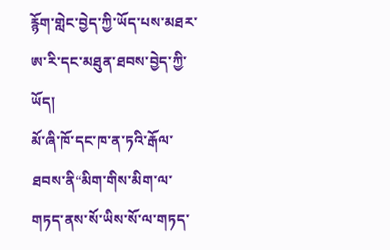རྙོག་གླེང་བྱེད་ཀྱི་ཡོད་པས་མཐར་ཨ་རི་དང་མཐུན་ཐབས་བྱེད་ཀྱི་ཡོད།
མོ་ཞི་ཁོ་དང་ཁ་ན་ཏའི་རྒོལ་ཐབས་ནི“མིག་གིས་མིག་ལ་གཏད་ནས་སོ་ཡིས་སོ་ལ་གཏད་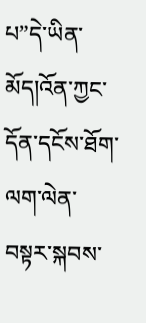པ”དེ་ཡིན་མོད།འོན་ཀྱང་དོན་དངོས་ཐོག་ལག་ལེན་བསྟར་སྐབས་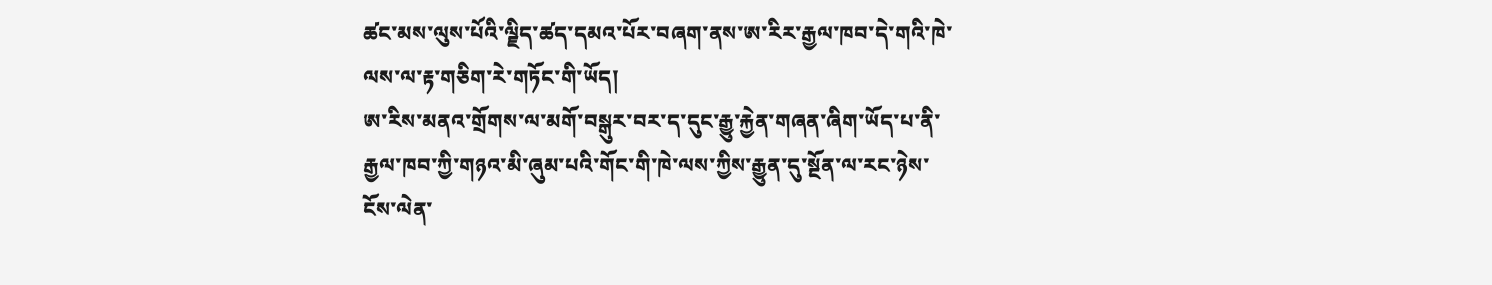ཚང་མས་ལུས་པོའི་ལྗིད་ཚད་དམའ་པོར་བཞག་ནས་ཨ་རིར་རྒྱལ་ཁབ་དེ་གའི་ཁེ་ལས་ལ་རྟ་གཅིག་རེ་གཏོང་གི་ཡོད།
ཨ་རིས་མནའ་གྲོགས་ལ་མགོ་བསྒུར་བར་ད་དུང་རྒྱུ་རྐྱེན་གཞན་ཞིག་ཡོད་པ་ནི་རྒྱལ་ཁབ་ཀྱི་གཉའ་མི་ཞུམ་པའི་གོང་གི་ཁེ་ལས་ཀྱིས་རྒྱུན་དུ་སྔོན་ལ་རང་ཉེས་ངོས་ལེན་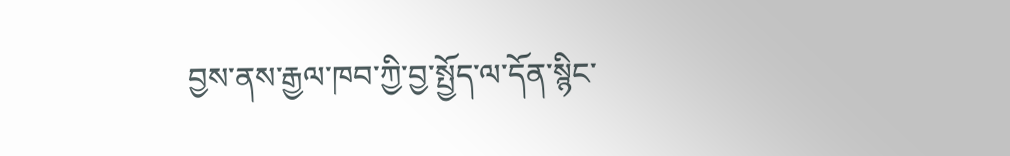བྱས་ནས་རྒྱལ་ཁབ་ཀྱི་བྱ་སྤྱོད་ལ་དོན་སྙིང་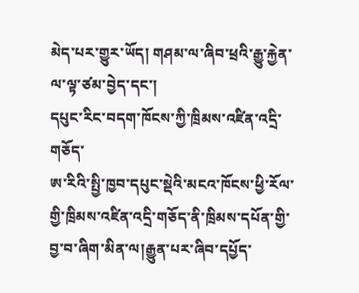མེད་པར་གྱུར་ཡོད། གཤམ་ལ་ཞིབ་ཕྲའི་རྒྱུ་རྐྱེན་ལ་ལྟ་ཙམ་བྱེད་དང་།
དཔུང་རིང་བདག་ཁོངས་ཀྱི་ཁྲིམས་འཛིན་འདྲི་གཅོད་
ཨ་རིའི་སྤྱི་ཁྱབ་དཔུང་སྡེའི་མངའ་ཁོངས་ཕྱི་རོལ་གྱི་ཁྲིམས་འཛིན་འདྲི་གཅོད་ནི་ཁྲིམས་དཔོན་གྱི་བྱ་བ་ཞིག་མིན་ལ།རྒྱུན་པར་ཞིབ་དཔྱོད་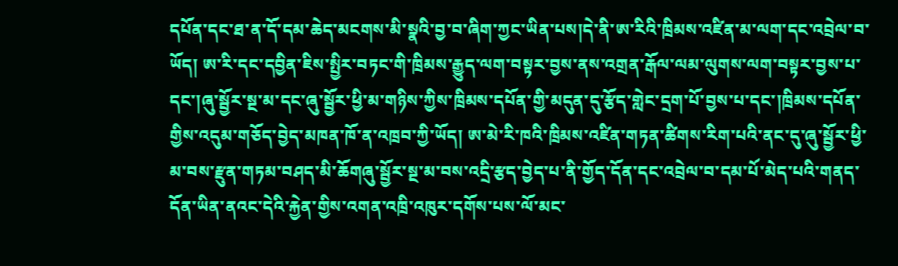དཔོན་དང་ཐ་ན་དོ་དམ་ཆེད་མངགས་མི་སྣའི་བྱ་བ་ཞིག་ཀྱང་ཡིན་པས།དེ་ནི་ཨ་རིའི་ཁྲིམས་འཛིན་མ་ལག་དང་འབྲེལ་བ་ཡོད། ཨ་རི་དང་དབྱིན་ཇིས་སྤྱིར་བཏང་གི་ཁྲིམས་རྒྱུད་ལག་བསྟར་བྱས་ནས་འགྲན་རྒོལ་ལམ་ལུགས་ལག་བསྟར་བྱས་པ་དང་།ཞུ་སྦྱོར་སྔ་མ་དང་ཞུ་སྦྱོར་ཕྱི་མ་གཉིས་ཀྱིས་ཁྲིམས་དཔོན་གྱི་མདུན་དུ་རྩོད་གླེང་དྲག་པོ་བྱས་པ་དང་།ཁྲིམས་དཔོན་གྱིས་འདུམ་གཅོད་བྱེད་མཁན་ཁོ་ན་འཁྲབ་ཀྱི་ཡོད། ཨ་མེ་རི་ཁའི་ཁྲིམས་འཛིན་གཏན་ཚིགས་རིག་པའི་ནང་དུ་ཞུ་སྦྱོར་ཕྱི་མ་བས་རྫུན་གཏམ་བཤད་མི་ཆོགཞུ་སྦྱོར་སྔ་མ་བས་འདྲི་རྩད་བྱེད་པ་ནི་གྱོད་དོན་དང་འབྲེལ་བ་དམ་པོ་མེད་པའི་གནད་དོན་ཡིན་ནའང་དེའི་རྐྱེན་གྱིས་འགན་འཁྲི་འཁུར་དགོས་པས་ལོ་མང་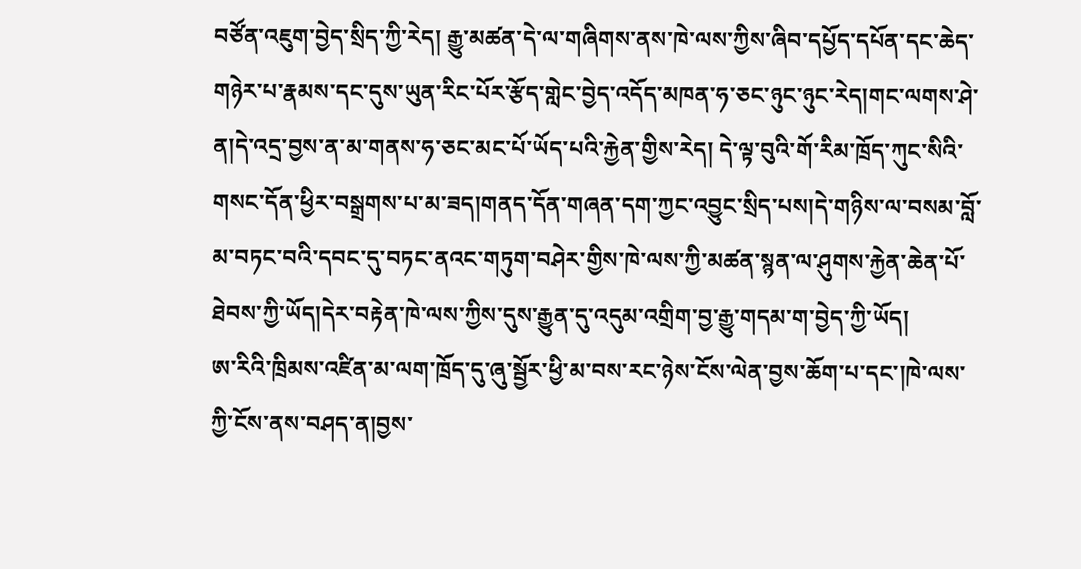བཙོན་འཇུག་བྱེད་སྲིད་ཀྱི་རེད། རྒྱུ་མཚན་དེ་ལ་གཞིགས་ནས་ཁེ་ལས་ཀྱིས་ཞིབ་དཔྱོད་དཔོན་དང་ཆེད་གཉེར་པ་རྣམས་དང་དུས་ཡུན་རིང་པོར་རྩོད་གླེང་བྱེད་འདོད་མཁན་ཧ་ཅང་ཉུང་ཉུང་རེད།གང་ལགས་ཤེ་ན།དེ་འདྲ་བྱས་ན་མ་གནས་ཧ་ཅང་མང་པོ་ཡོད་པའི་རྐྱེན་གྱིས་རེད། དེ་ལྟ་བུའི་གོ་རིམ་ཁྲོད་ཀུང་སིའི་གསང་དོན་ཕྱིར་བསྒྲགས་པ་མ་ཟད།གནད་དོན་གཞན་དག་ཀྱང་འབྱུང་སྲིད་པས།དེ་གཉིས་ལ་བསམ་བློ་མ་བཏང་བའི་དབང་དུ་བཏང་ནའང་གཏུག་བཤེར་གྱིས་ཁེ་ལས་ཀྱི་མཚན་སྙན་ལ་ཤུགས་རྐྱེན་ཆེན་པོ་ཐེབས་ཀྱི་ཡོད།དེར་བརྟེན་ཁེ་ལས་ཀྱིས་དུས་རྒྱུན་དུ་འདུམ་འགྲིག་བྱ་རྒྱུ་གདམ་ག་བྱེད་ཀྱི་ཡོད།
ཨ་རིའི་ཁྲིམས་འཛིན་མ་ལག་ཁྲོད་དུ་ཞུ་སྦྱོར་ཕྱི་མ་བས་རང་ཉེས་ངོས་ལེན་བྱས་ཆོག་པ་དང་།ཁེ་ལས་ཀྱི་ངོས་ནས་བཤད་ན།བྱས་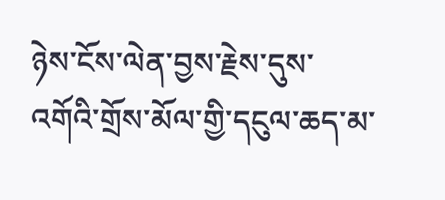ཉེས་ངོས་ལེན་བྱས་རྗེས་དུས་འགོའི་གྲོས་མོལ་གྱི་དངུལ་ཆད་མ་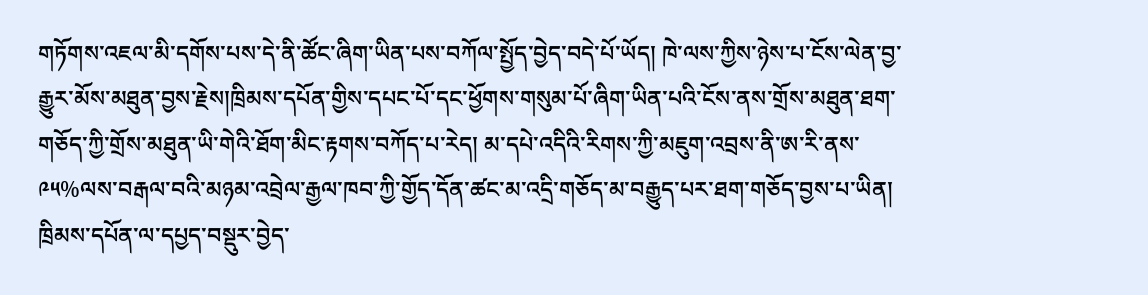གཏོགས་འཇལ་མི་དགོས་པས་དེ་ནི་ཚོང་ཞིག་ཡིན་པས་བཀོལ་སྤྱོད་བྱེད་བདེ་པོ་ཡོད། ཁེ་ལས་ཀྱིས་ཉེས་པ་ངོས་ལེན་བྱ་རྒྱུར་མོས་མཐུན་བྱས་རྗེས།ཁྲིམས་དཔོན་གྱིས་དཔང་པོ་དང་ཕྱོགས་གསུམ་པོ་ཞིག་ཡིན་པའི་ངོས་ནས་གྲོས་མཐུན་ཐག་གཅོད་ཀྱི་གྲོས་མཐུན་ཡི་གེའི་ཐོག་མིང་རྟགས་བཀོད་པ་རེད། མ་དཔེ་འདིའི་རིགས་ཀྱི་མཇུག་འབྲས་ནི་ཨ་རི་ནས་༩༥%ལས་བརྒལ་བའི་མཉམ་འབྲེལ་རྒྱལ་ཁབ་ཀྱི་གྱོད་དོན་ཚང་མ་འདྲི་གཅོད་མ་བརྒྱུད་པར་ཐག་གཅོད་བྱས་པ་ཡིན།
ཁྲིམས་དཔོན་ལ་དཔྱད་བསྡུར་བྱེད་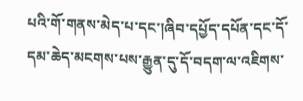པའི་གོ་གནས་མེད་པ་དང་།ཞིབ་དཔྱོད་དཔོན་དང་དོ་དམ་ཆེད་མངགས་པས་རྒྱུན་དུ་དོ་བདག་ལ་འཇིགས་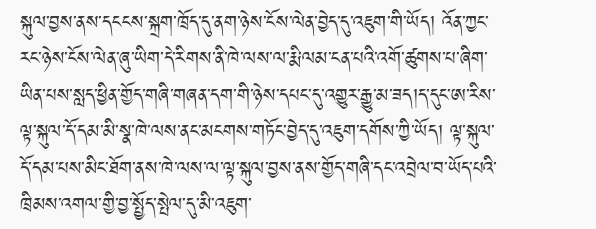སྐུལ་བྱས་ནས་དངངས་སྐྲག་ཁྲོད་དུ་ནག་ཉེས་ངོས་ལེན་བྱེད་དུ་འཇུག་གི་ཡོད། འོན་ཀྱང་རང་ཉེས་ངོས་ལེན་ཞུ་ཡིག་དེ་རིགས་ནི་ཁེ་ལས་ལ་རྨི་ལམ་ངན་པའི་འགོ་ཚུགས་པ་ཞིག་ཡིན་པས་སླད་ཕྱིན་གྱོད་གཞི་གཞན་དག་གི་ཉེས་དཔང་དུ་འགྱུར་རྒྱུ་མ་ཟད།ད་དུང་ཨ་རིས་ལྟ་སྐུལ་དོ་དམ་མི་སྣ་ཁེ་ལས་ནང་མངགས་གཏོང་བྱེད་དུ་འཇུག་དགོས་ཀྱི་ཡོད། ལྟ་སྐུལ་དོ་དམ་པས་མིང་ཐོག་ནས་ཁེ་ལས་ལ་ལྟ་སྐུལ་བྱས་ནས་གྱོད་གཞི་དང་འབྲེལ་བ་ཡོད་པའི་ཁྲིམས་འགལ་གྱི་བྱ་སྤྱོད་སྤེལ་དུ་མི་འཇུག་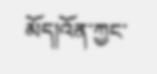མོད།འོན་ཀྱང་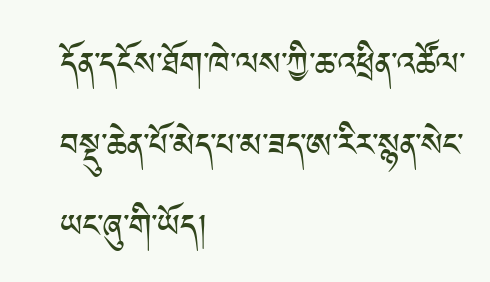དོན་དངོས་ཐོག་ཁེ་ལས་ཀྱི་ཆ་འཕྲིན་འཚོལ་བསྡུ་ཆེན་པོ་མེད་པ་མ་ཟད་ཨ་རིར་སྙན་སེང་ཡང་ཞུ་གི་ཡོད།